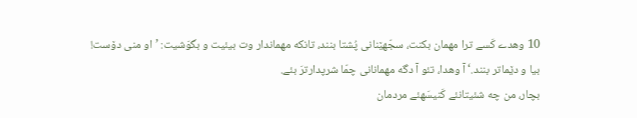10 وهدے کَسے ترا مهمان بکنت، سجّهێنانی پُشتا بنند، تانکه مهماندار وت بیئیت و بگوَشیت: ’او منی دۆست! بیا و دێماتر بنند.‘ آ وهدا، تئو آ دگه مهمانانی چمّا شرپدارترَ بئے.
بچار، من چه شئیتانئے کَنیسَهئے مردمان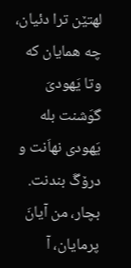لهتێن ترا دئیان، چه همایان که وتا یَهودیَ گوَشنت بله یَهودی نهاَنت و درۆگَ بندنت. بچار، من آیانَ پرمایان، آ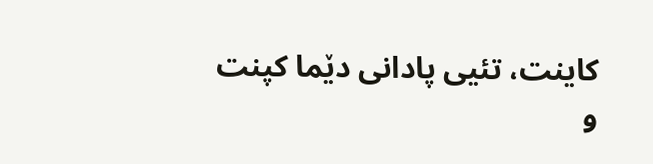کاینت، تئیی پادانی دێما کپنت و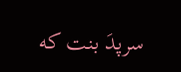سرپدَ بنت که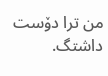من ترا دۆست داشتگ.